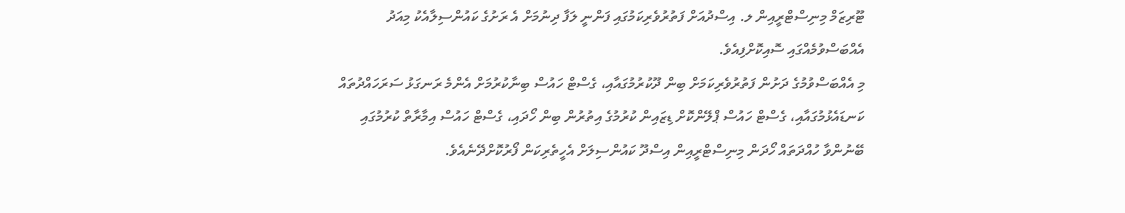ޓޫރިޒަމް މިނިސްޓްރީއިން ލ. އިސްދުއަށް ފަތުރުވެރިކަމުގައި ފަންނީ ލަފާ ދިނުމަށް އެ ރަށުގެ ކައުންސިލާއެކު މިއަދު އެއްބަސްވުމެއްގައި ސޮއިކޮށްފިއެވެ.
މި އެއްބަސްވުމުގެ ދަށުން ފަތުރުވެރިކަމަށް ބިން ދޫކުރުމުގައާއި، ގެސްޓް ހައުސް ބިނާކުރުމަށް އެންމެ ރަނގަޅު ސަރަހައްދުތައް ކަނޑައެޅުމުގައާއި، ގެސްޓް ހައުސް ޕްލޭންކޮށް ޑިޒައިން ކުރުމުގެ އިތުރުން ބިން ހޯދައި، ގެސްޓް ހައުސް އިމާރާތް ކުރުމުގައި ބޭނުންވާ ހުއްދަތައް ހޯދަން މިނިސްޓްރީއިން އިސްދޫ ކައުންސިލަށް އެހީތެރިކަން ފޯރުކޮށްދޭނެއެވެ.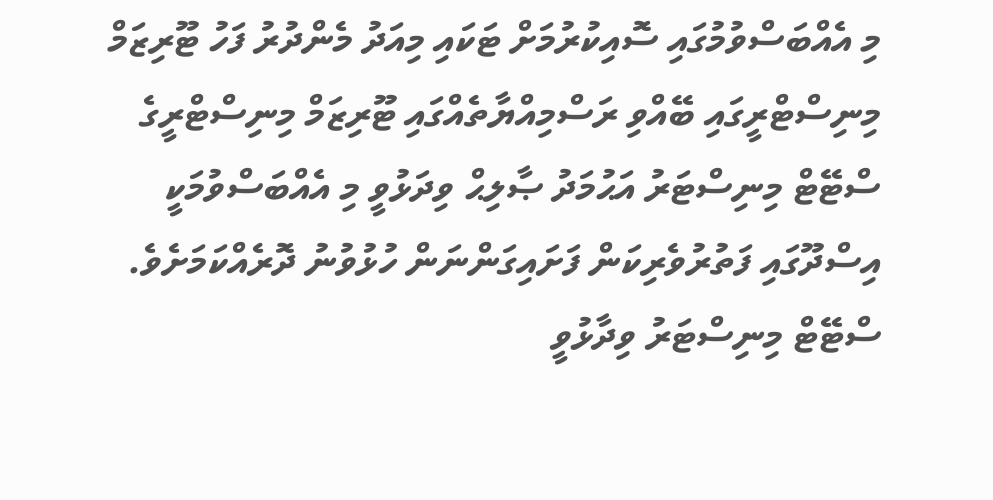މި އެއްބަސްވުމުގައި ސޮއިކުރުމަށް ޓަކައި މިއަދު މެންދުރު ފަހު ޓޫރިޒަމް މިނިސްޓްރީގައި ބޭއްވި ރަސްމިއްޔާތެއްގައި ޓޫރިޒަމް މިނިސްޓްރީގެ ސްޓޭޓް މިނިސްޓަރު އަޙުމަދު ޞާލިޙް ވިދަޅުވީ މި އެއްބަސްވުމަކީ އިސްދޫގައި ފަތުރުވެރިކަން ފަށައިގަންނަން ހުޅުވުނު ދޮރެއްކަމަށެވެ.
ސްޓޭޓް މިނިސްޓަރު ވިދާޅުވީ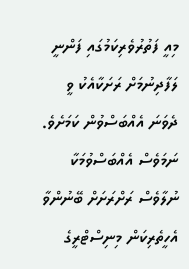މިއީ ފަތުރުވެރިކަމުގައި ފަންނީ ލަފާދިނުމަށް ރަށަކާއެކު ވީ ދެވަނަ އެއްބަސްވުން ކަމަށެވެ. ނަމަވެސް އެއްބަސްވުމަކާ ނުލާވެސް ރަށްރަށަށް ބޭނުންވާ އެހީތެރިކަން މިނިސްޓްރީގެ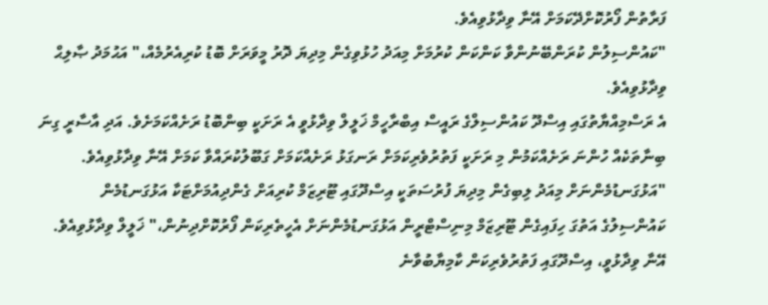ފަރާތުން ފޯރުކޮށްދޭކަމަށް އޭނާ ވިދާޅުވިއެވެ.
"ކައުންސިލުން ކުރަންބޭނުންވާ ކަންކަން ކުރުމަށް މިއަދު ހުޅުވިގެން މިދިޔަ ދޮރު މީވަރަށް ބޮޑު ކުރިއެރުމެއް،" އަޙުމަދު ޞާލިޙް ވިދާޅުވިއެވެ.
އެ ރަސްމިއްޔާތުގައި އިސްދޫ ކައުންސިލްގެ ރައީސް އިބްރާހީމް ޚަލީލް ވިދާޅުވީ އެ ރަށަކީ ބިންބޮޑު ރަށެއްކަމަށެވެ. އަދި އާސާރީ ގިނަ ބިނާތަކެއް ހުންނަ ރަށެއްކަމުން މި ރަށަކީ ފަތުރުވެރިކަމަށް ރަނގަޅު ރަށެއްކަމަށް ގަބޫލުކުރައްވާ ކަމަށް އޭނާ ވިދާޅުވިއެވެ.
"އަޅުގަނޑުމެންނަށް މިއަދު ލިބިގެން މިދިޔަ ފުރުސަތަކީ އިސްދޫގައި ޓޫރިޒަމް ކުރިއަށް ގެންދިއުމަށްޓަކާ އަޅުގަނޑުމެން ކައުންސިލުގެ އަތުގަ ހިފައިގެން ޓޫރިޒަމް މިނިސްޓްރީން އަޅުގަނޑުމެންނަށް އެހީތެރިކަން ފޯރުކޮށްދިނުން،" ޚަލީލް ވިދާޅުވިއެވެ.
އޭނާ ވިދާޅުވީ، އިސްދޫގައި ފަތުރުވެރިކަން ކާމިޔާބުވާނެ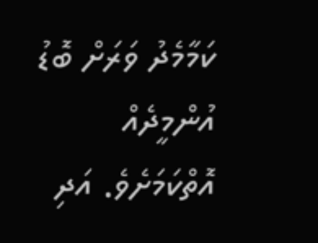ކަމާމެދު ވަރަށް ބޮޑު އުންމީދެއް އޮތްކަމަށެވެ. އަދި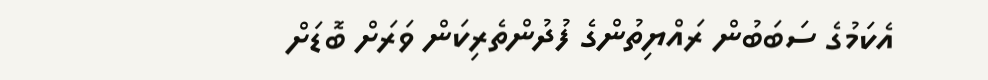އެކަމުގެ ސަބަބުން ރައްޔިތުންގެ ފުދުންތެރިކަން ވަރަށް ބޮޑަށް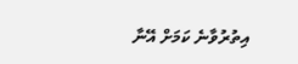އިތުރުވާނެ ކަމަށް އޭނާ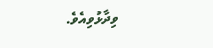ވިދާޅުވިއެވެ.